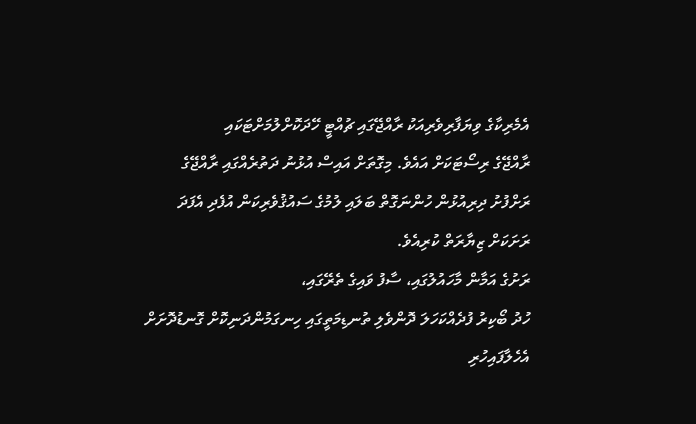އެމެރިކާގެ ވިޔަފާރިވެރިއަކު ރާއްޖޭގައި ޗުއްޓީ ހޭދަކޮށްލުމަށްޓަކައި
ރާއްޖޭގެ ރިސޯޓަކަށް އައެވެ. މިގޮތަށް އައިސް އުޅުނު ދަތުރެއްގައި ރާއްޖޭގެ
ރަށްފުށު ދިރިއުޅުން ހުންނަގޮތް ބަލައި ލުމުގެ ސައުޤުވެރިކަން އުފެދި އެފަދަ
ރަށަކަށް ޒިޔާރަތް ކުރިއެވެ.
ރަށުގެ އަމާން މާހައުލުގައި، ސާފު ވައިގެ ތެރޭގައި،
ހުދު ބޯކިރު ފުދެއްކަހަލަ ދޮންވެލި ތުނޑިމަތީގައި ހިނގަމުންދަނިކޮށް ގޮނޑުދޮށަށް
އެހެލާފައިހުރި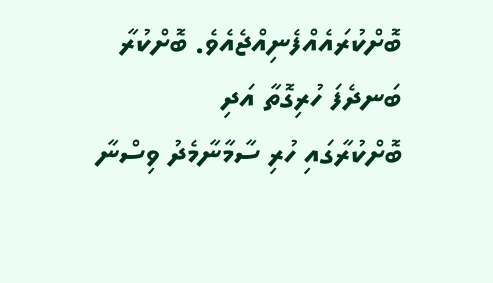ބޮށްކުރައެއްފެނިއްޖެއެވެ. ބޮށްކުރާ ބަނދެފަ ހުރިގޮތާ އަދި
ބޮށްކުރާގައި ހުރި ސާމާނާމެދު ވިސްނާ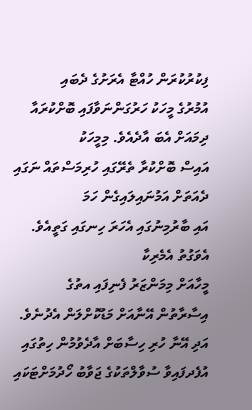ފިކުރުކުރަން ހުއްޓާ އެރަށުގެ ދެބައި
އުމުރުގެ މީހަކު ހަރުގަންނަވާފައި ބޮށްކުރައާ ދިމައަށް އެބަ އާދެއެވެ. މިމީހަކު
އައިސް ބޮށްކުރާ ތެރޭގައި ހުރިމަސްތައް ނަގައި ދެއަތަށް އަމުނައިލައިގެން ހަމަ
އައި ބާރުމިނުގައި އެހަރަ ހިނގައި ގަތީއެވެ. އެވަގުތު އެމެރިކާ
މީހާއަށް މިމަންޒަރު ފެނިފައި އތުގެ އިސާރާތުން އޭނާއަށް މަޑުކޮށްލަން އެދުނެވެ. އަދި އޭނާ ހުރި ހިސާބަށް އާދެވުމުން ހިތުގައި
އުފެދފައިވާ ސުވާލްތަކުގެ ޖަވާބު ހޯދުމަށްޓަކައި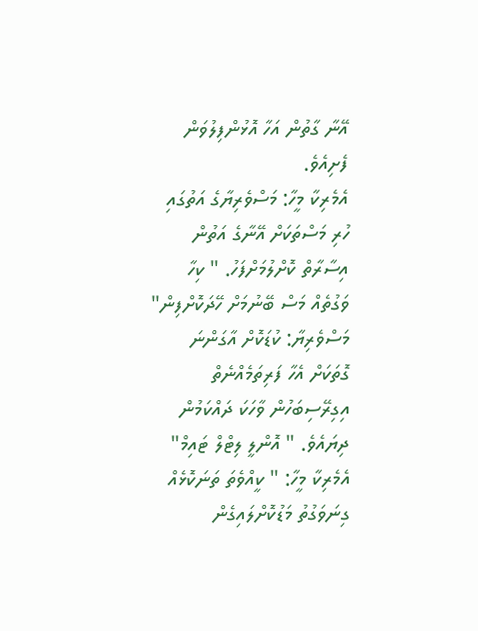އޭނާ ގާތުން އަހާ އޮޅުންފިލުވަން
ފެށިއެވެ.
އެމެރިކާ މީހާ: މަސްވެރިޔާގެ އަތުގައި ހުރި މަސްތަކަށް އޭނާގެ އަތުން
އިސާރާތް ކޮށްލުމަށްފަހު. " ކިހާ ވަގުތެއް މަސް ބޭނުމަށް ހޭދަކޮށްފިން"
މަސްވެރިޔާ: ކުޑަކޮށް އާގަންނަ ގޮތަކަށް އެހާ ފަރިތަމެއްނެތް
އިގިރޭސިބަހުން ވާހަކަ ދައްކަމުން ދިޔައެވެ. " އޮންލީ ލިޓްލް ޓައިމް"
އެމެރިކާ މީހާ: " ކީއްވެތަ ތަނަކޮޅެއް ގިނަވަގުތު މަޑުކޮށްލައިގެން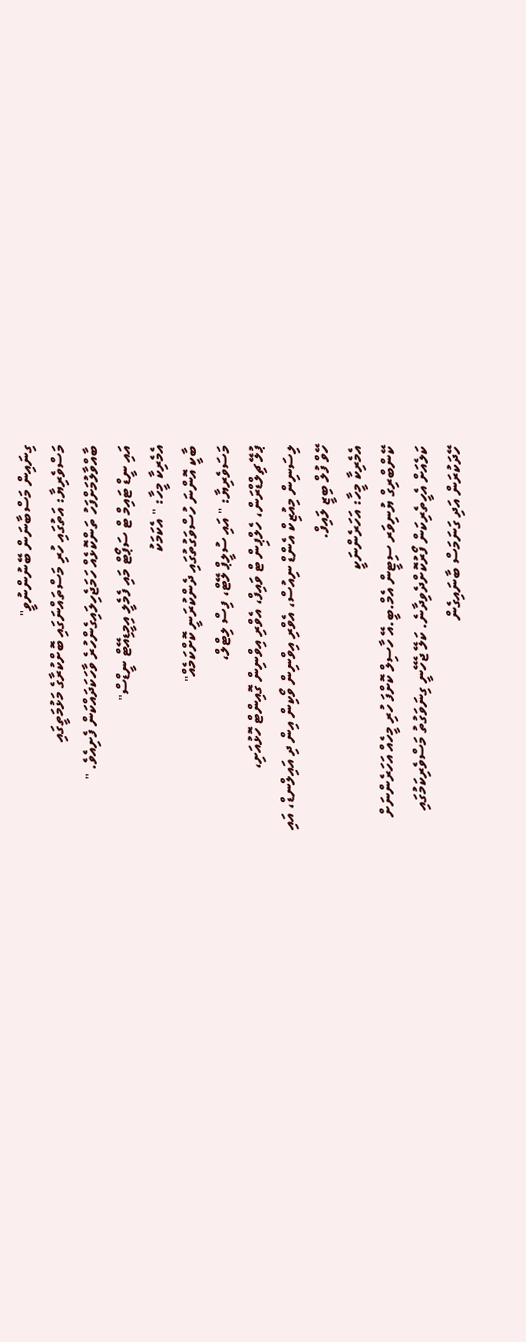ގިނައިން މަސްބާނަން ބޭނުންނުވީ"
މަސްވެރިޔާ: އަތުގައި ހުރި މަސްތައްނަގައި ބޮށްކުރާގެ މަޅުމަތީގައި
ބާއްވާލުމަށްފަހު ތަންކޮޅެއް ހަމަޖެހިލައިގެންހުރެ ވާހަކަދައްކަން ފެށިއެވެ. "
އައި ނީޑް ޓައިމް ޓް ސަޕޯޓް މައި ފެމެލީ އިމީޑިއޭޓް ނީޑްސް"
އެމެރިކާ މީހާ: " އެކަމަކު
ބާކީ އޮންނަ ހުސްވަގުތުގައި ދެންކުރަނީ ކޮށްކަމެއް"
މަސަވެރިޔާ: " އައި ސުލީޕް ލޭޓް، ފިސް ލިޓްލް،
ޕުލޭ ޗިލްޑްރަން، ހެލްޕިން ޓް ވައިފް، އެވްރި އިވްނިން ގޮއިންޓް ހޮޅުއަށި،
ލިސަނިން މިއުޒިކް އެންޑް ނިއުސް، އެވްރި އިވްނިން ވޯކިން އިން ދި އައިލްނޑް، އައި
ހޭވް ފުލް ބިޒީ ލައިފް.
އެމެރިކާ މީހާ: އަހަރެންނަކީ
ކޭންބްރިގް ޔުނިވަރ ސިޓީން އެމް.ބީ.އޭ ހާސިލް ކޮށްފަ ހުރި މީހެއް އަހަރެންނަށް
ކަލެއަށް އެހީތެރިކަން ފޯރުކޮށްދެވިދާނެ. ކަލޭ ޖެހޭނީ ގިނަވަގުތު މަސްވެރިކަމުގައި
ހޭދަކުރަން އަދި ގަނަމަސް ބާނައިގެން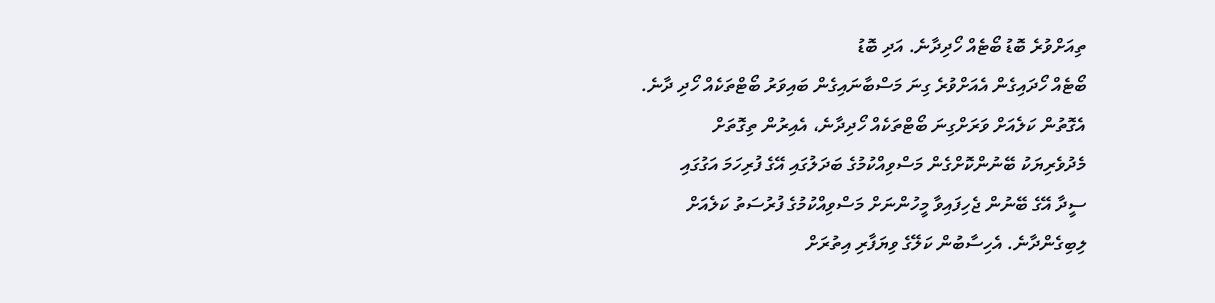ތިއަށްވުރެ ބޮޑު ބޯޓެއް ހޯދިދާނެ. އަދި ބޮޑު
ބޯޓެއް ހޯދައިގެން އެއަށްވުރެ ގިނަ މަސްބާނައިގެން ބައިވަރު ބޯޓްތަކެއް ހޯދި ދާނެ.
އެގޮތުން ކަލެއަށް ވަރަށްގިނަ ބޯޓްތަކެއް ހޯދިދާނެ، އެއިރުން ތިގޮތަށް
މެދުވެރިޔަކު ބޭނުންކޮށްގެން މަސްވިއްކުމުގެ ބަދަލުގައި އޭގެ ފުރިހަމަ އަގުގައި
ސީދާ އޭގެ ބޭނުން ޖެހިފައިވާ މީހުންނަށް މަސްވިއްކުމުގެ ފުރުސަތު ކަލެއަށް
ލިބިގެންދާނެ. އެހިސާބުން ކަލޭގެ ވިޔަފާރި އިތުރަށް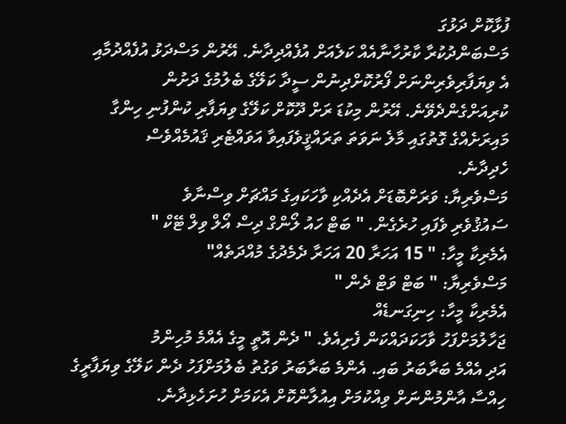ފުޅާކޮށް ދަޅުގަ
މަސްބަންދުކުރާ ކާރުހާނާއެއް ކަލެއަށް އުފެއްދިދާނެ. އޭރުން މަސްދަޅު އުފެއްދުމާއި
އެ ވިޔަފާރިވެރިންނަށް ފޯރުކޮށްދިނުން ސީދާ ކަލޭގެ ބެލުމުގެ ދަށުން
ކުރިއަށްގެންދެވޭނެ. އޭރުން މިކުޑަ ރަށް ދޫކޮށް ކަލޭގެ ވިޔަފާރި ކުންފުނި ހިންގާ
މައިރަށެއްގެ ގޮތުގައި މާލެ ނަވަތަ ތަރައްޤީވެފައިވާ އަވައްޓެރި ޤައުމެއްވެސް
ހެދިދާނެ.
މަސްވެރިޔާ: ވަރަށްބޮޑަށް އެދެއްކި ވާހަކައިގެ މައްޗަށް ވިސްނާވެ
ސައުޤުވެރި ވެފައި ހުރެގެން. " ބަޓް ހައު ލޯންގް ދިސް އޯލް ވިލް ޓޭކް "
އެމެރިކާ މީހާ: " 15 އަހަރާ 20 އަހަރާ ދެމެދުގެ މުއްދަތެއް"
މަސްވެރިޔާ: " ބަޓް ވަޓް ދެން "
އެމެރިކާ މީހާ: ހިނިގަނޑެއް
ޖަހާލުމަށްފަހު ވާހަކަދައްކަން ފެށިއެވެ. " ދެން އޮތީ މީގެ އެއްމެ މުހިންމު
އަދި އެއްމެ ބަރާބަރު ބައި. އެންމެ ބަރާބަރު ވަގުތު ބެލުމަށްފަހު ދެން ކަލޭގެ ވިޔަފާރީގެ
ހިއްސާ އާންމުންނަށް ވިއްކުމަށް އިއުލާންކޮށް އެކަމަށް ހުށަހެޅިދާނެ.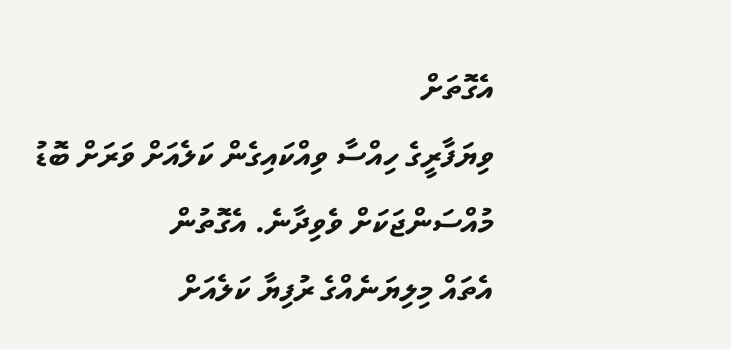އެގޮތަށް
ވިޔަފާރީގެ ހިއްސާ ވިއްކައިގެން ކަލެއަށް ވަރަށް ބޮޑު މުއްސަންޖަކަށް ވެވިދާނެ. އެގޮތުން
އެތައް މިލިޔަނެއްގެ ރުފިޔާ ކަލެއަށް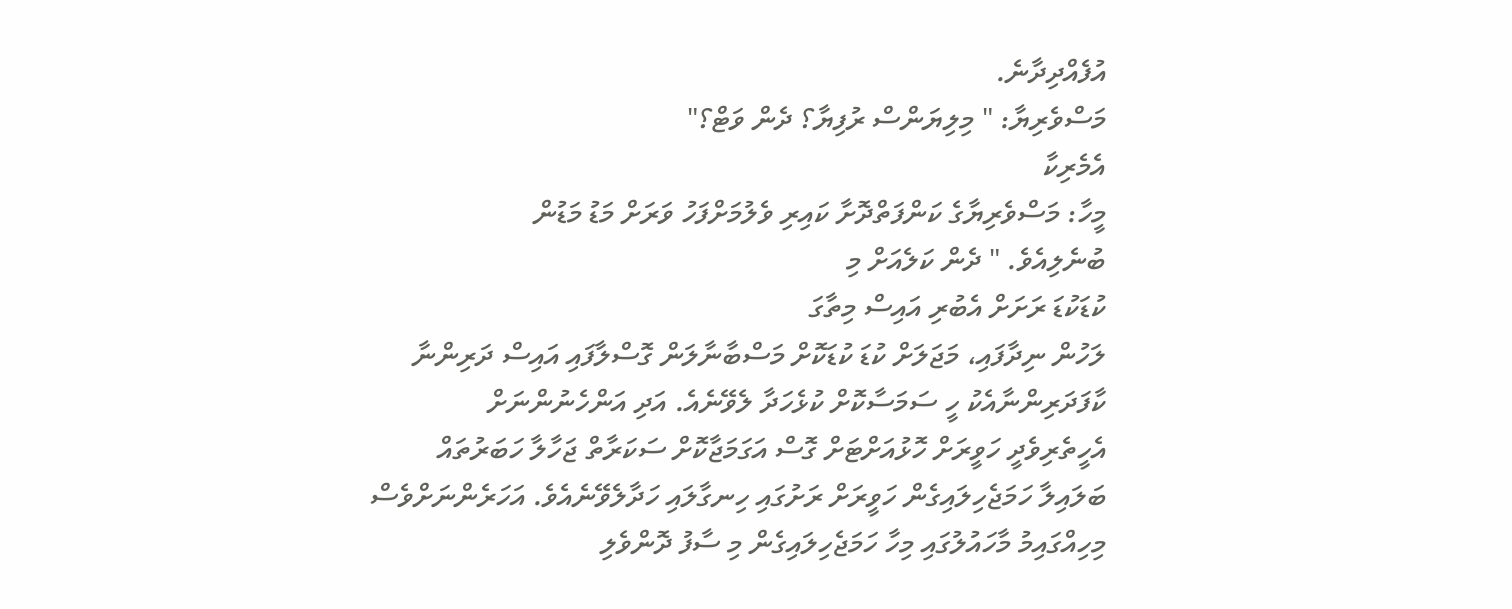އުފެއްދިދާނެ.
މަސްވެރިޔާ: " މިލިޔަންސް ރުފިޔާ؟ ދެން ވަޓް؟"
އެމެރިކާ
މީހާ: މަސްވެރިޔާގެ ކަންފަތްދޮށާ ކައިރި ވެލުމަށްފަހު ވަރަށް މަޑު މަޑުން
ބުނެލިއެވެ. " ދެން ކަލެއަށް މި
ކުޑަކުޑަ ރަށަށް އެބުރި އައިސް މިތާގަ
ލަހުން ނިދާފައި، މަޖަލަށް ކުޑަ ކުޑަކޮށް މަސްބާނާލަން ގޮސްލާފައި އައިސް ދަރިންނާ
ކާފަދަރިންނާއެކު ހީ ސަމަސާކޮށް ކުޅެހަދާ ލެވޭނެއެ. އަދި އަންހެނުންނަށް
އެހީތެރިވެދީ ހަވީރަށް ހޮޅުއަށްޓަށް ގޮސް އަގަމަޖާކޮށް ސަކަރާތް ޖަހާލާ ހަބަރުތައް
ބަލައިލާ ހަމަޖެހިލައިގެން ހަވީރަށް ރަށުގައި ހިނގާލައި ހަދާލެވޭނެއެވެ. އަހަރެންނަށްވެސް
މިހިއްގައިމު މާހައުލުގައި މިހާ ހަމަޖެހިލައިގެން މި ސާފު ދޮންވެލި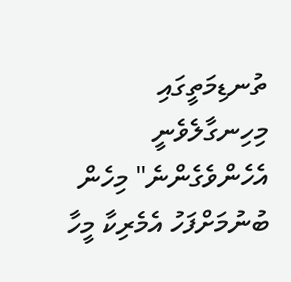ތުނޑިމަތީގައި މިހިނގާލެވެނީ
އެހެންވެގެންނެ" މިހެން ބުނުމަށްފަހު އެމެރިކާ މީހާ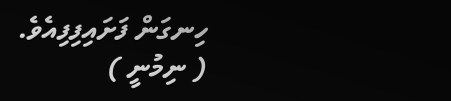ހިނގަން ފަށައިފިފިއެވެ.
( ނިމުނީ )